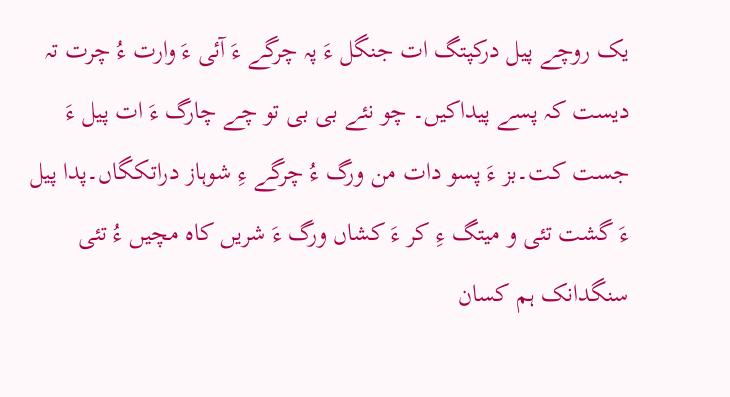یک روچے پیل درکپتگ ات جنگل ءَ پہ چرگے ءَ آئی ءَ وارت ءُ چرت تہ دیست کہ پسے پیداکیں۔ چو نئے بی بی تو چے چارگ ءَ ات پیل ءَ جست کت۔بز ءَ پسو دات من ورگ ءُ چرگے ءِ شوہاز دراتکگاں۔پدا پیل ءَ گشت تئی و میتگ ءِ کر ءَ کشاں ورگ ءَ شریں کاہ مچیں ءُ تئی سنگدانک ہم کسان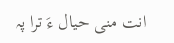انت منی حیال ءَ ترا پہ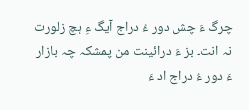چرگ ءَ چش دور ءُ دراج آیگ ءِ ہچ زلورت نہ انت۔ بز ءَ درائینت من پمشکہ چہ بازار ءَ دور ءُ دراج اد ءَ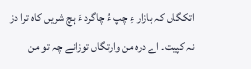اتکگاں کہ بازار ءِ چپ ءُ چاگرد ءَ ہچ شریں کاہ ترا دز نہ کپیت۔ اے درہ من وارتگاں توزانے چہ تو من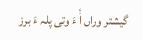گیشتر وراں اٰٗ ءَ وتی پلہ ءَ برز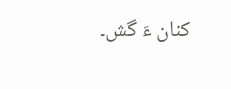کنان ءَ گش۔